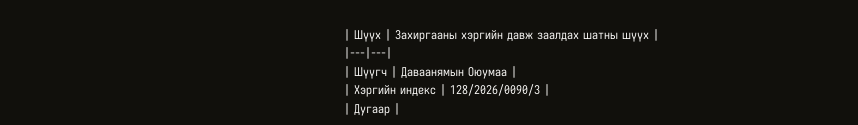| Шүүх | Захиргааны хэргийн давж заалдах шатны шүүх |
|---|---|
| Шүүгч | Даваанямын Оюумаа |
| Хэргийн индекс | 128/2026/0090/3 |
| Дугаар |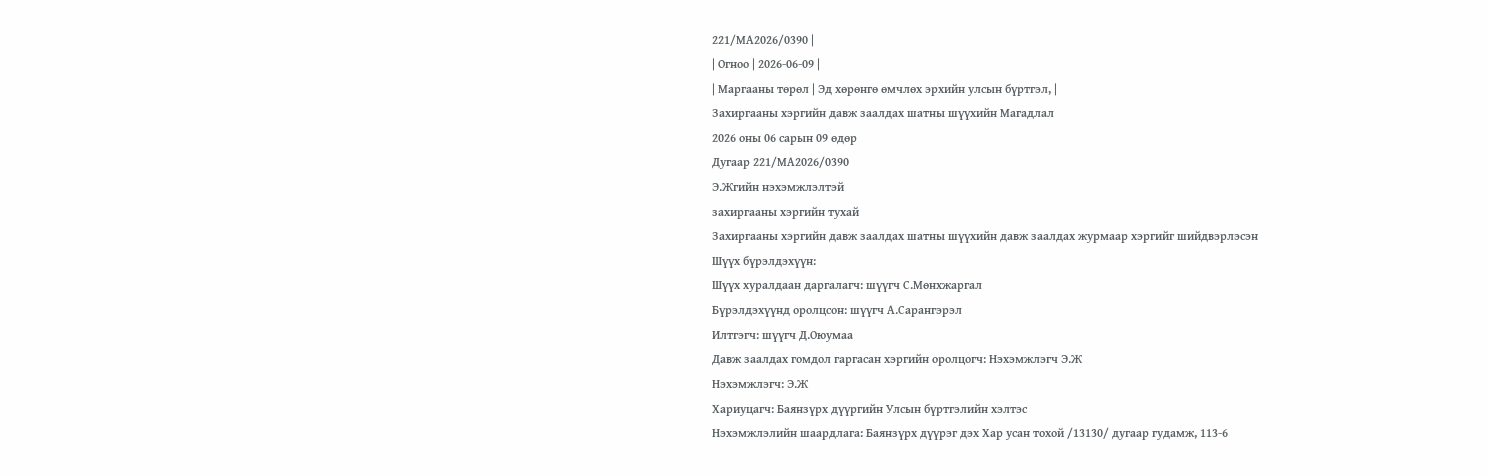221/МА2026/0390 |
| Огноо | 2026-06-09 |
| Маргааны төрөл | Эд хөрөнгө өмчлөх эрхийн улсын бүртгэл, |
Захиргааны хэргийн давж заалдах шатны шүүхийн Магадлал
2026 оны 06 сарын 09 өдөр
Дугаар 221/МА2026/0390
Э.Жгийн нэхэмжлэлтэй
захиргааны хэргийн тухай
Захиргааны хэргийн давж заалдах шатны шүүхийн давж заалдах журмаар хэргийг шийдвэрлэсэн
Шүүх бүрэлдэхүүн:
Шүүх хуралдаан даргалагч: шүүгч С.Мөнхжаргал
Бүрэлдэхүүнд оролцсон: шүүгч А.Сарангэрэл
Илтгэгч: шүүгч Д.Оюумаа
Давж заалдах гомдол гаргасан хэргийн оролцогч: Нэхэмжлэгч Э.Ж
Нэхэмжлэгч: Э.Ж
Хариуцагч: Баянзүрх дүүргийн Улсын бүртгэлийн хэлтэс
Нэхэмжлэлийн шаардлага: Баянзүрх дүүрэг дэх Хар усан тохой /13130/ дугаар гудамж, 113-6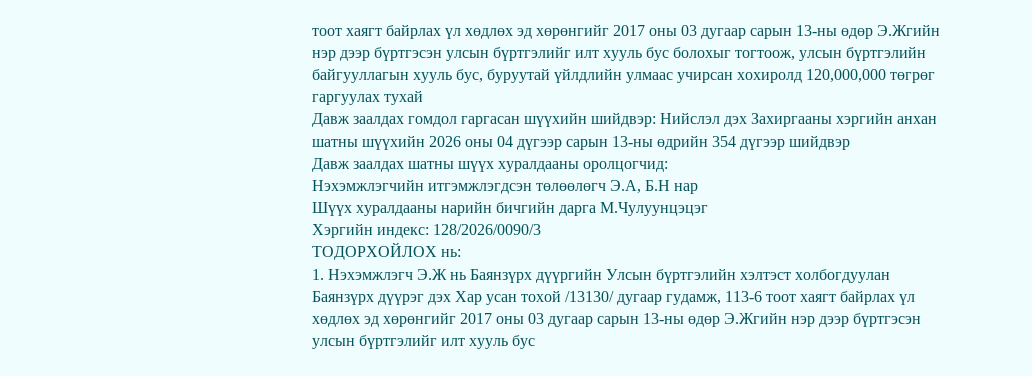тоот хаягт байрлах үл хөдлөх эд хөрөнгийг 2017 оны 03 дугаар сарын 13-ны өдөр Э.Жгийн нэр дээр бүртгэсэн улсын бүртгэлийг илт хууль бус болохыг тогтоож, улсын бүртгэлийн байгууллагын хууль бус, буруутай үйлдлийн улмаас учирсан хохиролд 120,000,000 төгрөг гаргуулах тухай
Давж заалдах гомдол гаргасан шүүхийн шийдвэр: Нийслэл дэх Захиргааны хэргийн анхан шатны шүүхийн 2026 оны 04 дүгээр сарын 13-ны өдрийн 354 дүгээр шийдвэр
Давж заалдах шатны шүүх хуралдааны оролцогчид:
Нэхэмжлэгчийн итгэмжлэгдсэн төлөөлөгч Э.А, Б.Н нар
Шүүх хуралдааны нарийн бичгийн дарга М.Чулуунцэцэг
Хэргийн индекс: 128/2026/0090/3
ТОДОРХОЙЛОХ нь:
1. Нэхэмжлэгч Э.Ж нь Баянзүрх дүүргийн Улсын бүртгэлийн хэлтэст холбогдуулан Баянзүрх дүүрэг дэх Хар усан тохой /13130/ дугаар гудамж, 113-6 тоот хаягт байрлах үл хөдлөх эд хөрөнгийг 2017 оны 03 дугаар сарын 13-ны өдөр Э.Жгийн нэр дээр бүртгэсэн улсын бүртгэлийг илт хууль бус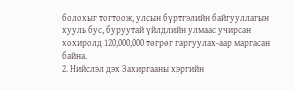болохыг тогтоож, улсын бүртгэлийн байгууллагын хууль бус, буруутай үйлдлийн улмаас учирсан хохиролд 120,000,000 төгрөг гаргуулах-аар маргасан байна.
2. Нийслэл дэх Захиргааны хэргийн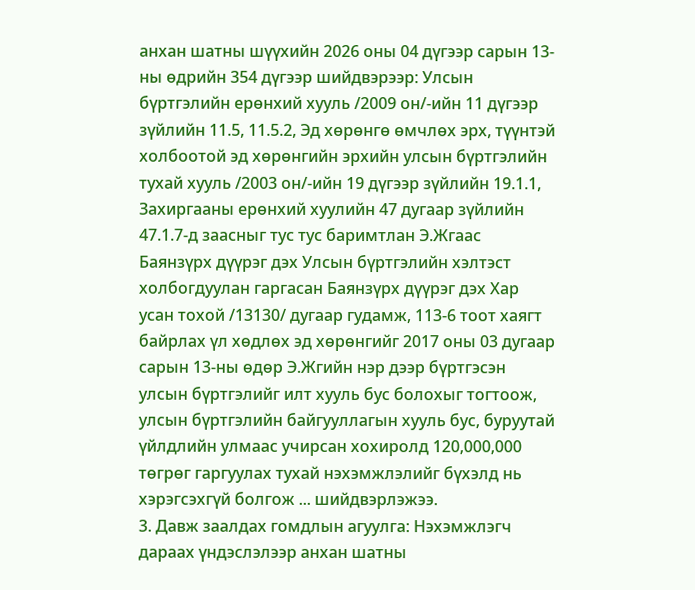анхан шатны шүүхийн 2026 оны 04 дүгээр сарын 13-ны өдрийн 354 дүгээр шийдвэрээр: Улсын бүртгэлийн ерөнхий хууль /2009 он/-ийн 11 дүгээр зүйлийн 11.5, 11.5.2, Эд хөрөнгө өмчлөх эрх, түүнтэй холбоотой эд хөрөнгийн эрхийн улсын бүртгэлийн тухай хууль /2003 он/-ийн 19 дүгээр зүйлийн 19.1.1, Захиргааны ерөнхий хуулийн 47 дугаар зүйлийн 47.1.7-д заасныг тус тус баримтлан Э.Жгаас Баянзүрх дүүрэг дэх Улсын бүртгэлийн хэлтэст холбогдуулан гаргасан Баянзүрх дүүрэг дэх Хар усан тохой /13130/ дугаар гудамж, 113-6 тоот хаягт байрлах үл хөдлөх эд хөрөнгийг 2017 оны 03 дугаар сарын 13-ны өдөр Э.Жгийн нэр дээр бүртгэсэн улсын бүртгэлийг илт хууль бус болохыг тогтоож, улсын бүртгэлийн байгууллагын хууль бус, буруутай үйлдлийн улмаас учирсан хохиролд 120,000,000 төгрөг гаргуулах тухай нэхэмжлэлийг бүхэлд нь хэрэгсэхгүй болгож ... шийдвэрлэжээ.
3. Давж заалдах гомдлын агуулга: Нэхэмжлэгч дараах үндэслэлээр анхан шатны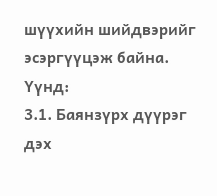шүүхийн шийдвэрийг эсэргүүцэж байна. Үүнд:
3.1. Баянзүрх дүүрэг дэх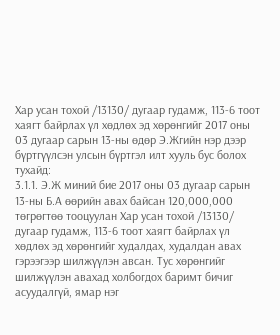Хар усан тохой /13130/ дугаар гудамж, 113-6 тоот хаягт байрлах үл хөдлөх эд хөрөнгийг 2017 оны 03 дугаар сарын 13-ны өдөр Э.Жгийн нэр дээр бүртгүүлсэн улсын бүртгэл илт хууль бус болох тухайд:
3.1.1. Э.Ж миний бие 2017 оны 03 дугаар сарын 13-ны Б.А өөрийн авах байсан 120,000,000 төгрөгтөө тооцуулан Хар усан тохой /13130/ дугаар гудамж, 113-6 тоот хаягт байрлах үл хөдлөх эд хөрөнгийг худалдах, худалдан авах гэрээгээр шилжүүлэн авсан. Тус хөрөнгийг шилжүүлэн авахад холбогдох баримт бичиг асуудалгүй, ямар нэг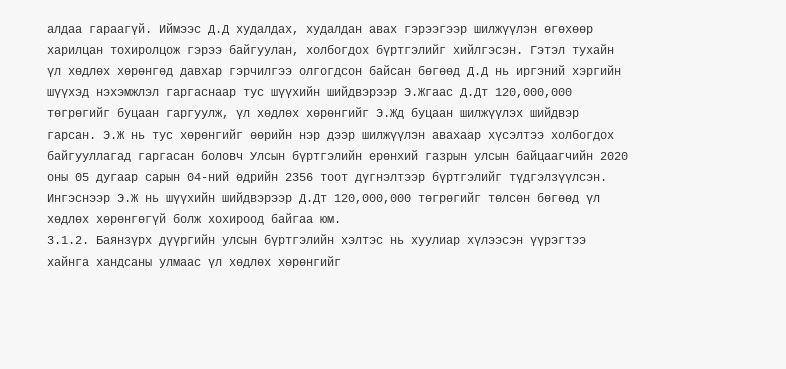алдаа гараагүй. Иймээс Д.Д худалдах, худалдан авах гэрээгээр шилжүүлэн өгөхөөр харилцан тохиролцож гэрээ байгуулан, холбогдох бүртгэлийг хийлгэсэн. Гэтэл тухайн үл хөдлөх хөрөнгөд давхар гэрчилгээ олгогдсон байсан бөгөөд Д.Д нь иргэний хэргийн шүүхэд нэхэмжлэл гаргаснаар тус шүүхийн шийдвэрээр Э.Жгаас Д.Дт 120,000,000 төгрөгийг буцаан гаргуулж, үл хөдлөх хөрөнгийг Э.Жд буцаан шилжүүлэх шийдвэр гарсан. Э.Ж нь тус хөрөнгийг өөрийн нэр дээр шилжүүлэн авахаар хүсэлтээ холбогдох байгууллагад гаргасан боловч Улсын бүртгэлийн ерөнхий газрын улсын байцаагчийн 2020 оны 05 дугаар сарын 04-ний өдрийн 2356 тоот дүгнэлтээр бүртгэлийг түдгэлзүүлсэн. Ингэснээр Э.Ж нь шүүхийн шийдвэрээр Д.Дт 120,000,000 төгрөгийг төлсөн бөгөөд үл хөдлөх хөрөнгөгүй болж хохироод байгаа юм.
3.1.2. Баянзүрх дүүргийн улсын бүртгэлийн хэлтэс нь хуулиар хүлээсэн үүрэгтээ хайнга хандсаны улмаас үл хөдлөх хөрөнгийг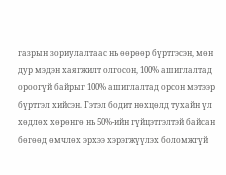газрын зориулалтаас нь өөрөөр бүртгэсэн, мөн дур мэдэн хаягжилт олгосон, 100% ашиглалтад ороогүй байрыг 100% ашиглалтад орсон мэтээр бүртгэл хийсэн. Гэтэл бодит нөхцөлд тухайн үл хөдлөх хөрөнгө нь 50%-ийн гүйцэтгэлтэй байсан бөгөөд өмчлөх эрхээ хэрэгжүүлэх боломжгүй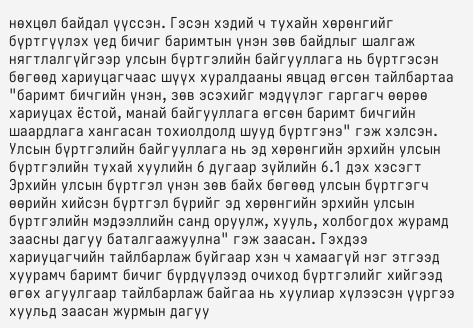нөхцөл байдал үүссэн. Гэсэн хэдий ч тухайн хөрөнгийг бүртгүүлэх үед бичиг баримтын үнэн зөв байдлыг шалгаж нягтлалгүйгээр улсын бүртгэлийн байгууллага нь бүртгэсэн бөгөөд хариуцагчаас шүүх хуралдааны явцад өгсөн тайлбартаа "баримт бичгийн үнэн, зөв эсэхийг мэдүүлэг гаргагч өөрөө хариуцах ёстой, манай байгууллага өгсөн баримт бичгийн шаардлага хангасан тохиолдолд шууд бүртгэнэ" гэж хэлсэн. Улсын бүртгэлийн байгууллага нь эд хөрөнгийн эрхийн улсын бүртгэлийн тухай хуулийн 6 дугаар зүйлийн 6.1 дэх хэсэгт Эрхийн улсын бүртгэл үнэн зөв байх бөгөөд улсын бүртгэгч өөрийн хийсэн бүртгэл бүрийг эд хөрөнгийн эрхийн улсын бүртгэлийн мэдээллийн санд оруулж, хууль, холбогдох журамд заасны дагуу баталгаажуулна" гэж заасан. Гэхдээ хариуцагчийн тайлбарлаж буйгаар хэн ч хамаагүй нэг этгээд хуурамч баримт бичиг бүрдүүлээд очиход бүртгэлийг хийгээд өгөх агуулгаар тайлбарлаж байгаа нь хуулиар хүлээсэн үүргээ хуульд заасан журмын дагуу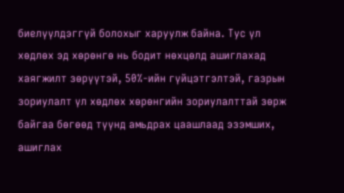биелүүлдэггүй болохыг харуулж байна. Тус үл хөдлөх эд хөрөнгө нь бодит нөхцөлд ашиглахад хаягжилт зөрүүтэй, 50%-ийн гүйцэтгэлтэй, газрын зориулалт үл хөдлөх хөрөнгийн зориулалттай зөрж байгаа бөгөөд түүнд амьдрах цаашлаад эзэмших, ашиглах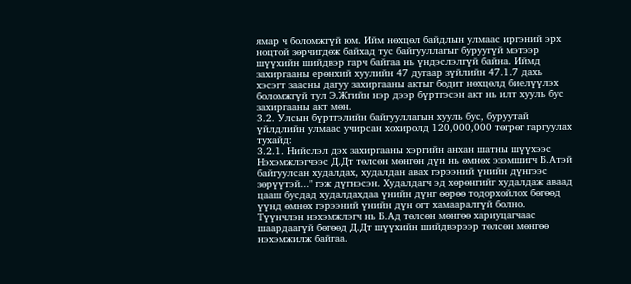ямар ч боломжгүй юм. Ийм нөхцөл байдлын улмаас иргэний эрх ноцтой зөрчигдөж байхад тус байгууллагыг буруугүй мэтээр шүүхийн шийдвэр гарч байгаа нь үндэслэлгүй байна. Иймд захиргааны ерөнхий хуулийн 47 дугаар зүйлийн 47.1.7 дахь хэсэгт заасны дагуу захиргааны актыг бодит нөхцөлд биелүүлэх боломжгүй тул Э.Жгийн нэр дээр бүртгэсэн акт нь илт хууль бус захиргааны акт мөн.
3.2. Улсын бүртгэлийн байгууллагын хууль бус, буруутай үйлдлийн улмаас учирсан хохиролд 120,000,000 төгрөг гаргуулах тухайд:
3.2.1. Нийслэл дэх захиргааны хэргийн анхан шатны шүүхээс Нэхэмжлэгчээс Д.Дт төлсөн мөнгөн дүн нь өмнөх эзэмшигч Б.Атэй байгуулсан худалдах, худалдан авах гэрээний үнийн дүнгээс зөрүүтэй..." гэж дүгнэсэн. Худалдагч эд хөрөнгийг худалдаж аваад цааш бусдад худалдахдаа үнийн дүнг өөрөө тодорхойлох бөгөөд үүнд өмнөх гэрээний үнийн дүн огт хамааралгүй болно. Түүнчлэн нэхэмжлэгч нь Б.Ад төлсөн мөнгөө хариуцагчаас шаардаагүй бөгөөд Д.Дт шүүхийн шийдвэрээр төлсөн мөнгөө нэхэмжилж байгаа.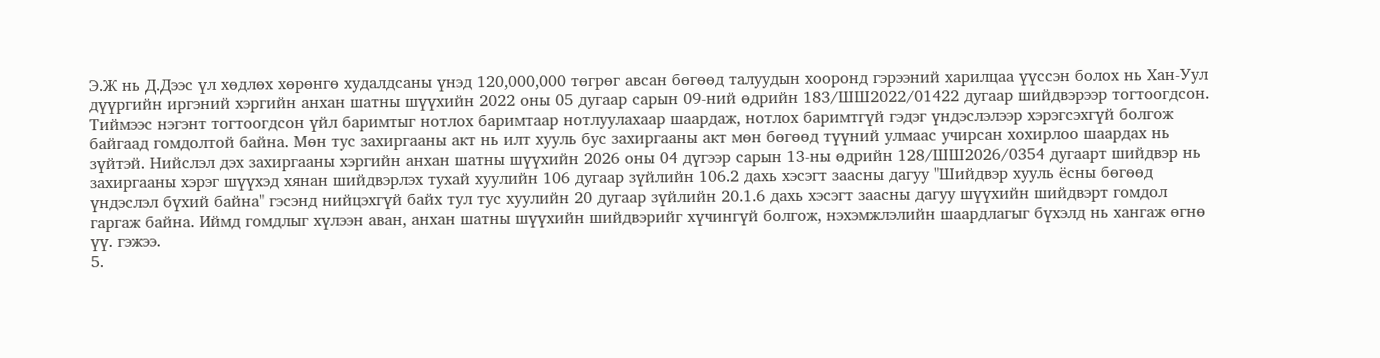Э.Ж нь Д.Дээс үл хөдлөх хөрөнгө худалдсаны үнэд 120,000,000 төгрөг авсан бөгөөд талуудын хооронд гэрээний харилцаа үүссэн болох нь Хан-Уул дүүргийн иргэний хэргийн анхан шатны шүүхийн 2022 оны 05 дугаар сарын 09-ний өдрийн 183/ШШ2022/01422 дугаар шийдвэрээр тогтоогдсон. Тиймээс нэгэнт тогтоогдсон үйл баримтыг нотлох баримтаар нотлуулахаар шаардаж, нотлох баримтгүй гэдэг үндэслэлээр хэрэгсэхгүй болгож байгаад гомдолтой байна. Мөн тус захиргааны акт нь илт хууль бус захиргааны акт мөн бөгөөд түүний улмаас учирсан хохирлоо шаардах нь зүйтэй. Нийслэл дэх захиргааны хэргийн анхан шатны шүүхийн 2026 оны 04 дүгээр сарын 13-ны өдрийн 128/ШШ2026/0354 дугаарт шийдвэр нь захиргааны хэрэг шүүхэд хянан шийдвэрлэх тухай хуулийн 106 дугаар зүйлийн 106.2 дахь хэсэгт заасны дагуу "Шийдвэр хууль ёсны бөгөөд үндэслэл бүхий байна" гэсэнд нийцэхгүй байх тул тус хуулийн 20 дугаар зүйлийн 20.1.6 дахь хэсэгт заасны дагуу шүүхийн шийдвэрт гомдол гаргаж байна. Иймд гомдлыг хүлээн аван, анхан шатны шүүхийн шийдвэрийг хүчингүй болгож, нэхэмжлэлийн шаардлагыг бүхэлд нь хангаж өгнө үү. гэжээ.
5.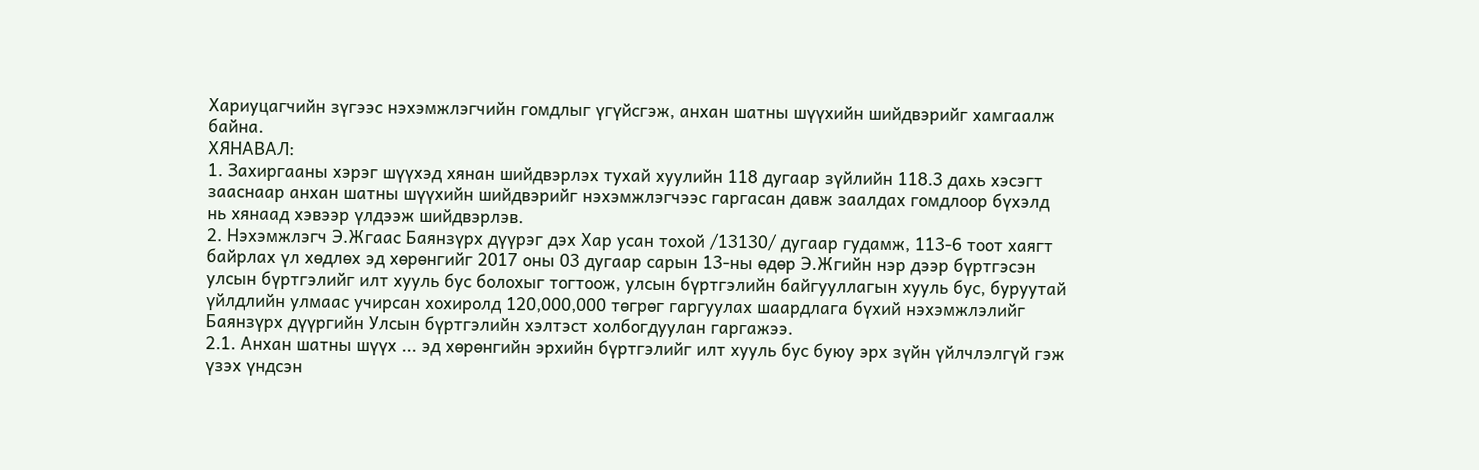Хариуцагчийн зүгээс нэхэмжлэгчийн гомдлыг үгүйсгэж, анхан шатны шүүхийн шийдвэрийг хамгаалж байна.
ХЯНАВАЛ:
1. Захиргааны хэрэг шүүхэд хянан шийдвэрлэх тухай хуулийн 118 дугаар зүйлийн 118.3 дахь хэсэгт зааснаар анхан шатны шүүхийн шийдвэрийг нэхэмжлэгчээс гаргасан давж заалдах гомдлоор бүхэлд нь хянаад хэвээр үлдээж шийдвэрлэв.
2. Нэхэмжлэгч Э.Жгаас Баянзүрх дүүрэг дэх Хар усан тохой /13130/ дугаар гудамж, 113-6 тоот хаягт байрлах үл хөдлөх эд хөрөнгийг 2017 оны 03 дугаар сарын 13-ны өдөр Э.Жгийн нэр дээр бүртгэсэн улсын бүртгэлийг илт хууль бус болохыг тогтоож, улсын бүртгэлийн байгууллагын хууль бус, буруутай үйлдлийн улмаас учирсан хохиролд 120,000,000 төгрөг гаргуулах шаардлага бүхий нэхэмжлэлийг Баянзүрх дүүргийн Улсын бүртгэлийн хэлтэст холбогдуулан гаргажээ.
2.1. Анхан шатны шүүх ... эд хөрөнгийн эрхийн бүртгэлийг илт хууль бус буюу эрх зүйн үйлчлэлгүй гэж үзэх үндсэн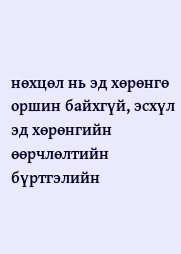нөхцөл нь эд хөрөнгө оршин байхгүй, эсхүл эд хөрөнгийн өөрчлөлтийн бүртгэлийн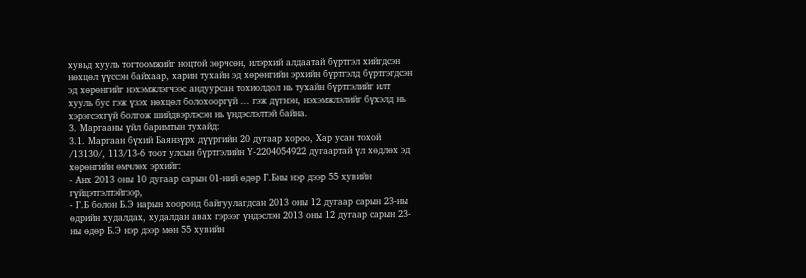хувьд хууль тогтоомжийг ноцтой зөрчсөн, илэрхий алдаатай бүртгэл хийгдсэн нөхцөл үүссэн байхаар, харин тухайн эд хөрөнгийн эрхийн бүртгэлд бүртгэгдсэн эд хөрөнгийг нэхэмжлэгчээс андуурсан тохиолдол нь тухайн бүртгэлийг илт хууль бус гэж үзэх нөхцөл болохооргүй ... гэж дүгнэн, нэхэмжлэлийг бүхэлд нь хэрэгсэхгүй болгож шийдвэрлэсэн нь үндэслэлтэй байна.
3. Маргааны үйл баримтын тухайд:
3.1. Маргаан бүхий Баянзүрх дүүргийн 20 дугаар хороо, Хар усан тохой /13130/, 113/13-6 тоот улсын бүртгэлийн Ү-2204054922 дугаартай үл хөдлөх эд хөрөнгийн өмчлөх эрхийг:
- Анх 2013 оны 10 дугаар сарын 01-ний өдөр Г.Бны нэр дээр 55 хувийн гүйцэтгэлтэйгээр,
- Г.Б болон Б.Э нарын хооронд байгуулагдсан 2013 оны 12 дугаар сарын 23-ны өдрийн худалдах, худалдан авах гэрээг үндэслэн 2013 оны 12 дугаар сарын 23-ны өдөр Б.Э нэр дээр мөн 55 хувийн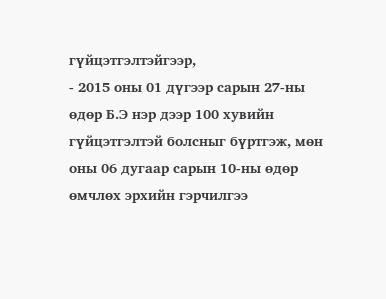гүйцэтгэлтэйгээр,
- 2015 оны 01 дүгээр сарын 27-ны өдөр Б.Э нэр дээр 100 хувийн гүйцэтгэлтэй болсныг бүртгэж, мөн оны 06 дугаар сарын 10-ны өдөр өмчлөх эрхийн гэрчилгээ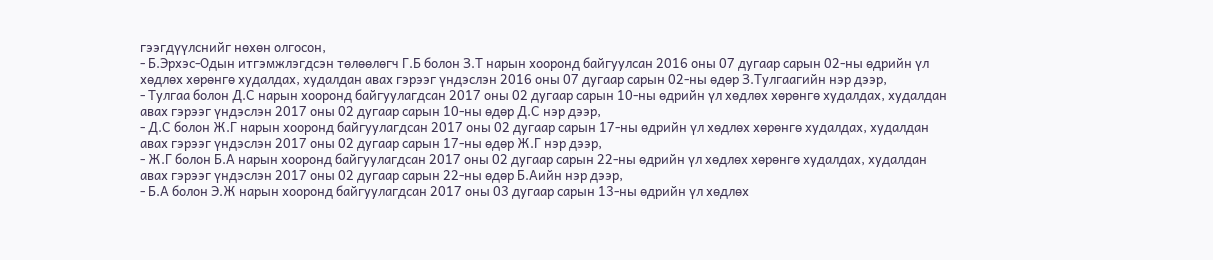гээгдүүлснийг нөхөн олгосон,
- Б.Эрхэс-Одын итгэмжлэгдсэн төлөөлөгч Г.Б болон З.Т нарын хооронд байгуулсан 2016 оны 07 дугаар сарын 02-ны өдрийн үл хөдлөх хөрөнгө худалдах, худалдан авах гэрээг үндэслэн 2016 оны 07 дугаар сарын 02-ны өдөр З.Тулгаагийн нэр дээр,
- Тулгаа болон Д.С нарын хооронд байгуулагдсан 2017 оны 02 дугаар сарын 10-ны өдрийн үл хөдлөх хөрөнгө худалдах, худалдан авах гэрээг үндэслэн 2017 оны 02 дугаар сарын 10-ны өдөр Д.С нэр дээр,
- Д.С болон Ж.Г нарын хооронд байгуулагдсан 2017 оны 02 дугаар сарын 17-ны өдрийн үл хөдлөх хөрөнгө худалдах, худалдан авах гэрээг үндэслэн 2017 оны 02 дугаар сарын 17-ны өдөр Ж.Г нэр дээр,
- Ж.Г болон Б.А нарын хооронд байгуулагдсан 2017 оны 02 дугаар сарын 22-ны өдрийн үл хөдлөх хөрөнгө худалдах, худалдан авах гэрээг үндэслэн 2017 оны 02 дугаар сарын 22-ны өдөр Б.Аийн нэр дээр,
- Б.А болон Э.Ж нарын хооронд байгуулагдсан 2017 оны 03 дугаар сарын 13-ны өдрийн үл хөдлөх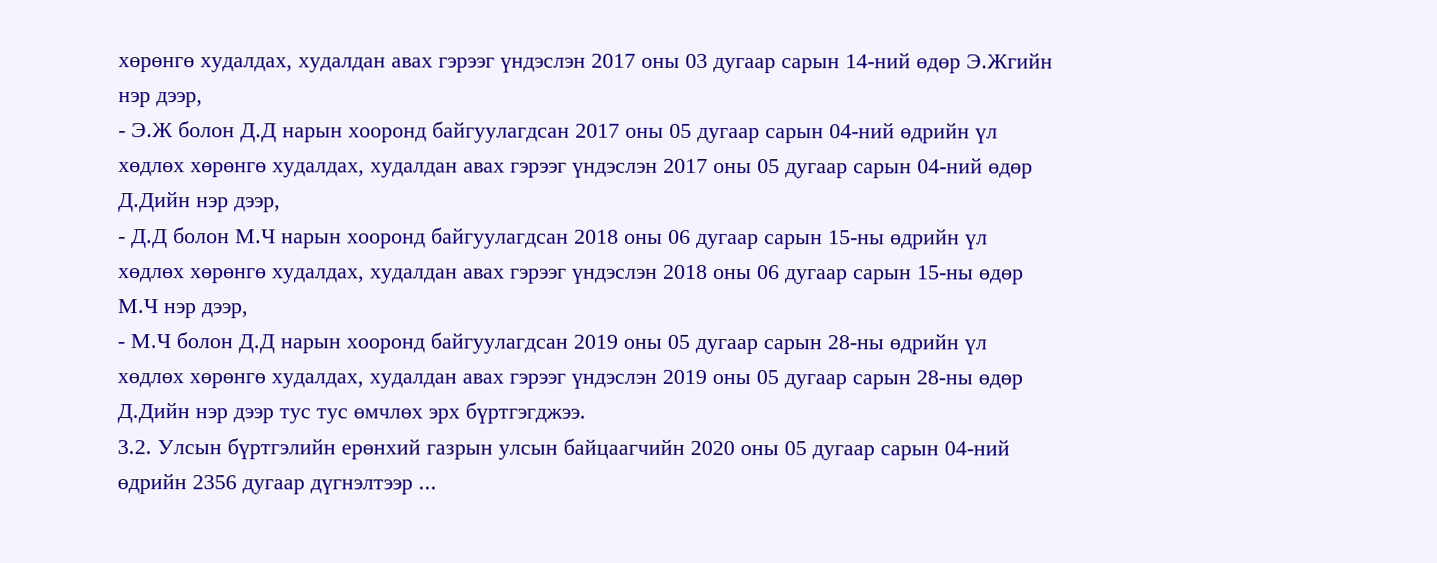хөрөнгө худалдах, худалдан авах гэрээг үндэслэн 2017 оны 03 дугаар сарын 14-ний өдөр Э.Жгийн нэр дээр,
- Э.Ж болон Д.Д нарын хооронд байгуулагдсан 2017 оны 05 дугаар сарын 04-ний өдрийн үл хөдлөх хөрөнгө худалдах, худалдан авах гэрээг үндэслэн 2017 оны 05 дугаар сарын 04-ний өдөр Д.Дийн нэр дээр,
- Д.Д болон М.Ч нарын хооронд байгуулагдсан 2018 оны 06 дугаар сарын 15-ны өдрийн үл хөдлөх хөрөнгө худалдах, худалдан авах гэрээг үндэслэн 2018 оны 06 дугаар сарын 15-ны өдөр М.Ч нэр дээр,
- М.Ч болон Д.Д нарын хооронд байгуулагдсан 2019 оны 05 дугаар сарын 28-ны өдрийн үл хөдлөх хөрөнгө худалдах, худалдан авах гэрээг үндэслэн 2019 оны 05 дугаар сарын 28-ны өдөр Д.Дийн нэр дээр тус тус өмчлөх эрх бүртгэгджээ.
3.2. Улсын бүртгэлийн ерөнхий газрын улсын байцаагчийн 2020 оны 05 дугаар сарын 04-ний өдрийн 2356 дугаар дүгнэлтээр ...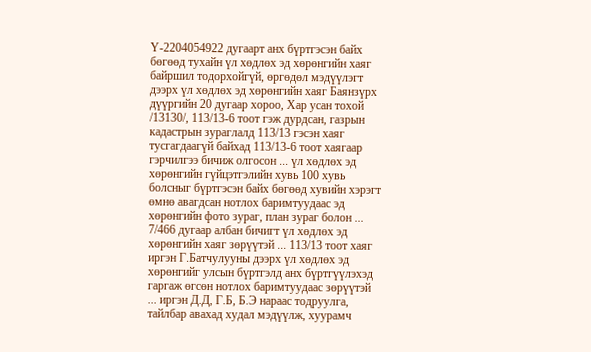Ү-2204054922 дугаарт анх бүртгэсэн байх бөгөөд тухайн үл хөдлөх эд хөрөнгийн хаяг байршил тодорхойгүй, өргөдөл мэдүүлэгт дээрх үл хөдлөх эд хөрөнгийн хаяг Баянзүрх дүүргийн 20 дугаар хороо, Хар усан тохой /13130/, 113/13-6 тоот гэж дурдсан, газрын кадастрын зураглалд 113/13 гэсэн хаяг тусгагдаагүй байхад 113/13-6 тоот хаягаар гэрчилгээ бичиж олгосон ... үл хөдлөх эд хөрөнгийн гүйцэтгэлийн хувь 100 хувь болсныг бүртгэсэн байх бөгөөд хувийн хэрэгт өмнө авагдсан нотлох баримтуудаас эд хөрөнгийн фото зураг, план зураг болон ... 7/466 дугаар албан бичигт үл хөдлөх эд хөрөнгийн хаяг зөрүүтэй ... 113/13 тоот хаяг иргэн Г.Батчулууны дээрх үл хөдлөх эд хөрөнгийг улсын бүртгэлд анх бүртгүүлэхэд гаргаж өгсөн нотлох баримтуудаас зөрүүтэй ... иргэн Д.Д, Г.Б, Б.Э нараас тодруулга, тайлбар авахад худал мэдүүлж, хуурамч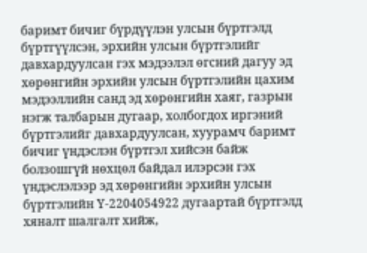баримт бичиг бүрдүүлэн улсын бүртгэлд бүртгүүлсэн, эрхийн улсын бүртгэлийг давхардуулсан гэх мэдээлэл өгсний дагуу эд хөрөнгийн эрхийн улсын бүртгэлийн цахим мэдээллийн санд эд хөрөнгийн хаяг, газрын нэгж талбарын дугаар, холбогдох иргэний бүртгэлийг давхардуулсан, хуурамч баримт бичиг үндэслэн бүртгэл хийсэн байж болзошгүй нөхцөл байдал илэрсэн гэх үндэслэлээр эд хөрөнгийн эрхийн улсын бүртгэлийн Ү-2204054922 дугаартай бүртгэлд хяналт шалгалт хийж,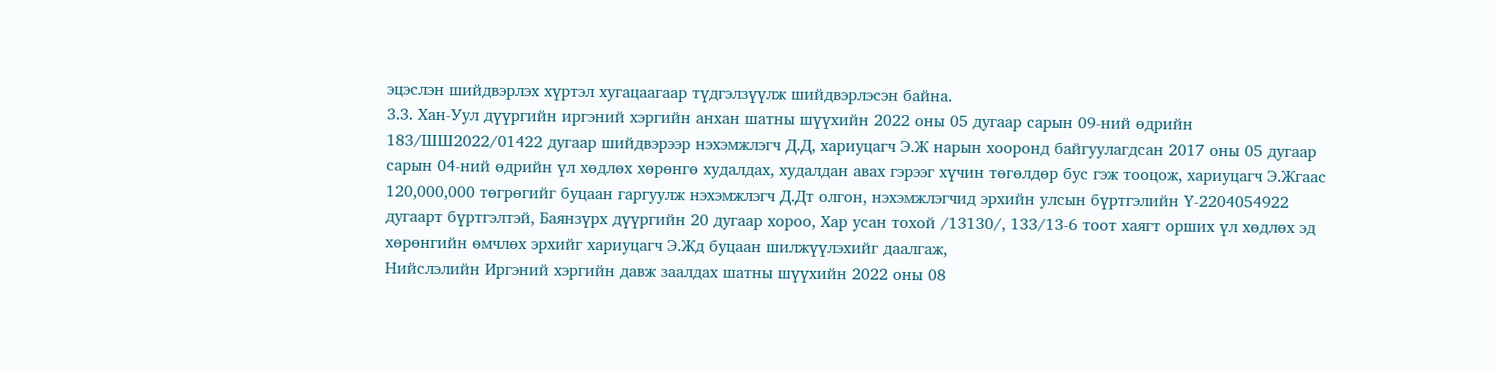эцэслэн шийдвэрлэх хүртэл хугацаагаар түдгэлзүүлж шийдвэрлэсэн байна.
3.3. Хан-Уул дүүргийн иргэний хэргийн анхан шатны шүүхийн 2022 оны 05 дугаар сарын 09-ний өдрийн 183/ШШ2022/01422 дугаар шийдвэрээр нэхэмжлэгч Д.Д, хариуцагч Э.Ж нарын хооронд байгуулагдсан 2017 оны 05 дугаар сарын 04-ний өдрийн үл хөдлөх хөрөнгө худалдах, худалдан авах гэрээг хүчин төгөлдөр бус гэж тооцож, хариуцагч Э.Жгаас 120,000,000 төгрөгийг буцаан гаргуулж нэхэмжлэгч Д.Дт олгон, нэхэмжлэгчид эрхийн улсын бүртгэлийн Ү-2204054922 дугаарт бүртгэлтэй, Баянзүрх дүүргийн 20 дугаар хороо, Хар усан тохой /13130/, 133/13-6 тоот хаягт орших үл хөдлөх эд хөрөнгийн өмчлөх эрхийг хариуцагч Э.Жд буцаан шилжүүлэхийг даалгаж,
Нийслэлийн Иргэний хэргийн давж заалдах шатны шүүхийн 2022 оны 08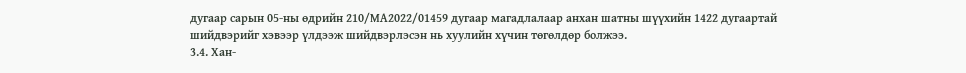дугаар сарын 05-ны өдрийн 210/МА2022/01459 дугаар магадлалаар анхан шатны шүүхийн 1422 дугаартай шийдвэрийг хэвээр үлдээж шийдвэрлэсэн нь хуулийн хүчин төгөлдөр болжээ.
3.4. Хан-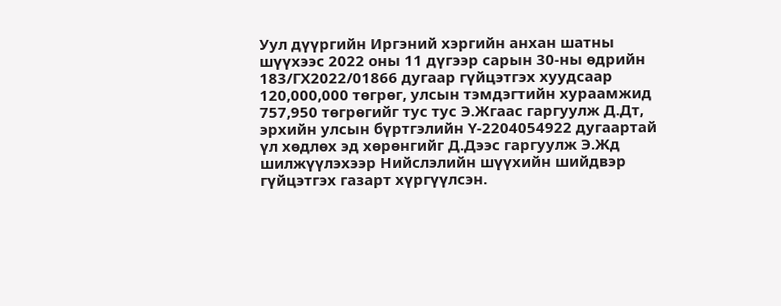Уул дүүргийн Иргэний хэргийн анхан шатны шүүхээс 2022 оны 11 дүгээр сарын 30-ны өдрийн 183/ГХ2022/01866 дугаар гүйцэтгэх хуудсаар 120,000,000 төгрөг, улсын тэмдэгтийн хураамжид 757,950 төгрөгийг тус тус Э.Жгаас гаргуулж Д.Дт, эрхийн улсын бүртгэлийн Ү-2204054922 дугаартай үл хөдлөх эд хөрөнгийг Д.Дээс гаргуулж Э.Жд шилжүүлэхээр Нийслэлийн шүүхийн шийдвэр гүйцэтгэх газарт хүргүүлсэн.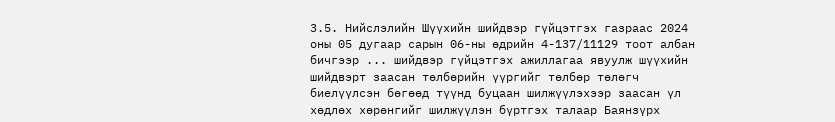3.5. Нийслэлийн Шүүхийн шийдвэр гүйцэтгэх газраас 2024 оны 05 дугаар сарын 06-ны өдрийн 4-137/11129 тоот албан бичгээр ... шийдвэр гүйцэтгэх ажиллагаа явуулж шүүхийн шийдвэрт заасан төлбөрийн үүргийг төлбөр төлөгч биелүүлсэн бөгөөд түүнд буцаан шилжүүлэхээр заасан үл хөдлөх хөрөнгийг шилжүүлэн бүртгэх талаар Баянзүрх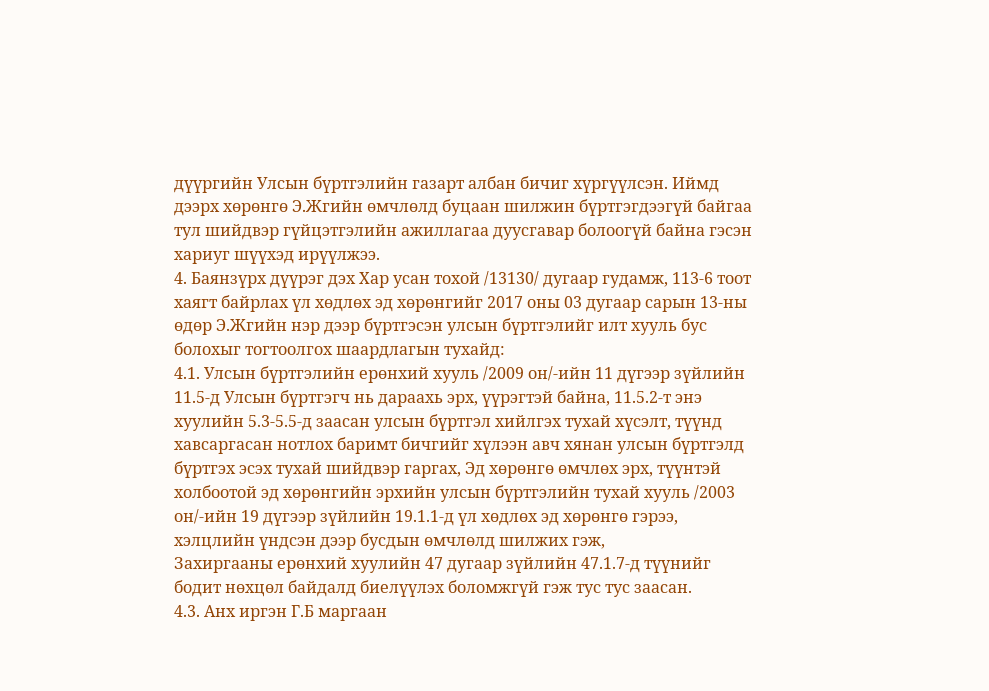дүүргийн Улсын бүртгэлийн газарт албан бичиг хүргүүлсэн. Иймд дээрх хөрөнгө Э.Жгийн өмчлөлд буцаан шилжин бүртгэгдээгүй байгаа тул шийдвэр гүйцэтгэлийн ажиллагаа дуусгавар болоогүй байна гэсэн хариуг шүүхэд ирүүлжээ.
4. Баянзүрх дүүрэг дэх Хар усан тохой /13130/ дугаар гудамж, 113-6 тоот хаягт байрлах үл хөдлөх эд хөрөнгийг 2017 оны 03 дугаар сарын 13-ны өдөр Э.Жгийн нэр дээр бүртгэсэн улсын бүртгэлийг илт хууль бус болохыг тогтоолгох шаардлагын тухайд:
4.1. Улсын бүртгэлийн ерөнхий хууль /2009 он/-ийн 11 дүгээр зүйлийн 11.5-д Улсын бүртгэгч нь дараахь эрх, үүрэгтэй байна, 11.5.2-т энэ хуулийн 5.3-5.5-д заасан улсын бүртгэл хийлгэх тухай хүсэлт, түүнд хавсаргасан нотлох баримт бичгийг хүлээн авч хянан улсын бүртгэлд бүртгэх эсэх тухай шийдвэр гаргах, Эд хөрөнгө өмчлөх эрх, түүнтэй холбоотой эд хөрөнгийн эрхийн улсын бүртгэлийн тухай хууль /2003 он/-ийн 19 дүгээр зүйлийн 19.1.1-д үл хөдлөх эд хөрөнгө гэрээ, хэлцлийн үндсэн дээр бусдын өмчлөлд шилжих гэж,
Захиргааны ерөнхий хуулийн 47 дугаар зүйлийн 47.1.7-д түүнийг бодит нөхцөл байдалд биелүүлэх боломжгүй гэж тус тус заасан.
4.3. Анх иргэн Г.Б маргаан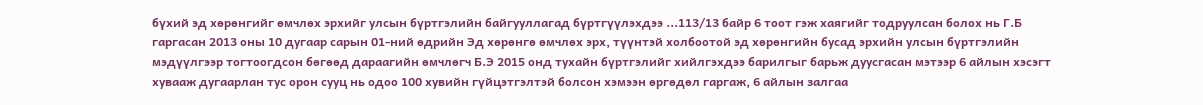бүхий эд хөрөнгийг өмчлөх эрхийг улсын бүртгэлийн байгууллагад бүртгүүлэхдээ ...113/13 байр 6 тоот гэж хаягийг тодруулсан болох нь Г.Б гаргасан 2013 оны 10 дугаар сарын 01-ний өдрийн Эд хөрөнгө өмчлөх эрх, түүнтэй холбоотой эд хөрөнгийн бусад эрхийн улсын бүртгэлийн мэдүүлгээр тогтоогдсон бөгөөд дараагийн өмчлөгч Б.Э 2015 онд тухайн бүртгэлийг хийлгэхдээ барилгыг барьж дуусгасан мэтээр 6 айлын хэсэгт хувааж дугаарлан тус орон сууц нь одоо 100 хувийн гүйцэтгэлтэй болсон хэмээн өргөдөл гаргаж, 6 айлын залгаа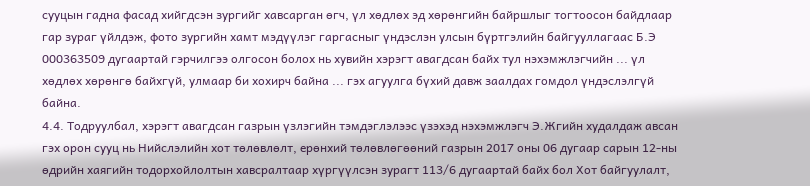сууцын гадна фасад хийгдсэн зургийг хавсарган өгч, үл хөдлөх эд хөрөнгийн байршлыг тогтоосон байдлаар гар зураг үйлдэж, фото зургийн хамт мэдүүлэг гаргасныг үндэслэн улсын бүртгэлийн байгууллагаас Б.Э 000363509 дугаартай гэрчилгээ олгосон болох нь хувийн хэрэгт авагдсан байх тул нэхэмжлэгчийн ... үл хөдлөх хөрөнгө байхгүй, улмаар би хохирч байна ... гэх агуулга бүхий давж заалдах гомдол үндэслэлгүй байна.
4.4. Тодруулбал, хэрэгт авагдсан газрын үзлэгийн тэмдэглэлээс үзэхэд нэхэмжлэгч Э.Жгийн худалдаж авсан гэх орон сууц нь Нийслэлийн хот төлөвлөлт, ерөнхий төлөвлөгөөний газрын 2017 оны 06 дугаар сарын 12-ны өдрийн хаягийн тодорхойлолтын хавсралтаар хүргүүлсэн зурагт 113/6 дугаартай байх бол Хот байгуулалт,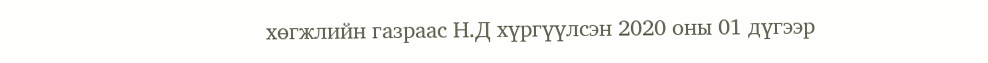хөгжлийн газраас Н.Д хүргүүлсэн 2020 оны 01 дүгээр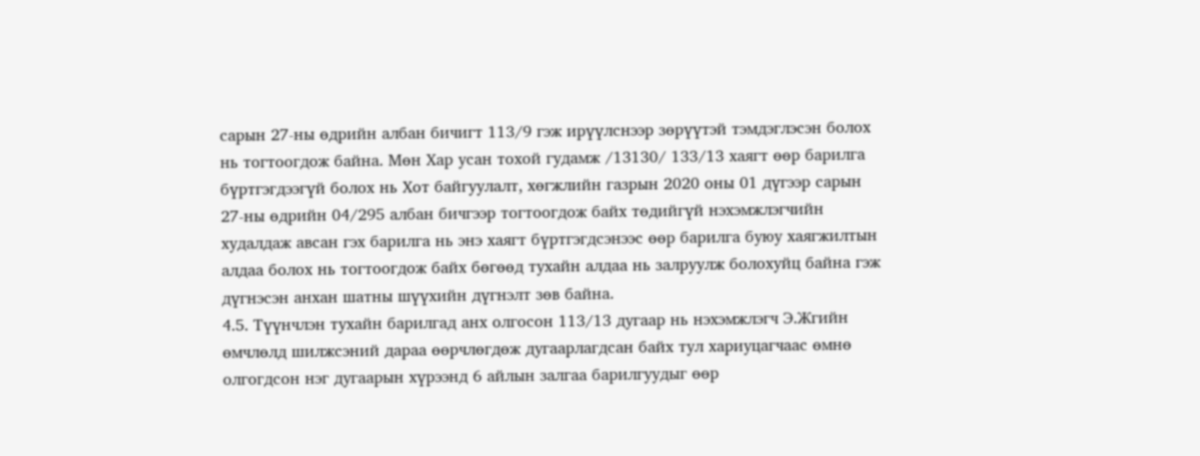сарын 27-ны өдрийн албан бичигт 113/9 гэж ирүүлснээр зөрүүтэй тэмдэглэсэн болох нь тогтоогдож байна. Мөн Хар усан тохой гудамж /13130/ 133/13 хаягт өөр барилга бүртгэгдээгүй болох нь Хот байгуулалт, хөгжлийн газрын 2020 оны 01 дүгээр сарын 27-ны өдрийн 04/295 албан бичгээр тогтоогдож байх төдийгүй нэхэмжлэгчийн худалдаж авсан гэх барилга нь энэ хаягт бүртгэгдсэнээс өөр барилга буюу хаягжилтын алдаа болох нь тогтоогдож байх бөгөөд тухайн алдаа нь залруулж болохуйц байна гэж дүгнэсэн анхан шатны шүүхийн дүгнэлт зөв байна.
4.5. Түүнчлэн тухайн барилгад анх олгосон 113/13 дугаар нь нэхэмжлэгч Э.Жгийн өмчлөлд шилжсэний дараа өөрчлөгдөж дугаарлагдсан байх тул хариуцагчаас өмнө олгогдсон нэг дугаарын хүрээнд 6 айлын залгаа барилгуудыг өөр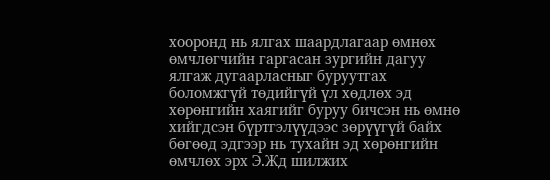хооронд нь ялгах шаардлагаар өмнөх өмчлөгчийн гаргасан зургийн дагуу ялгаж дугаарласныг буруутгах боломжгүй төдийгүй үл хөдлөх эд хөрөнгийн хаягийг буруу бичсэн нь өмнө хийгдсэн бүртгэлүүдээс зөрүүгүй байх бөгөөд эдгээр нь тухайн эд хөрөнгийн өмчлөх эрх Э.Жд шилжих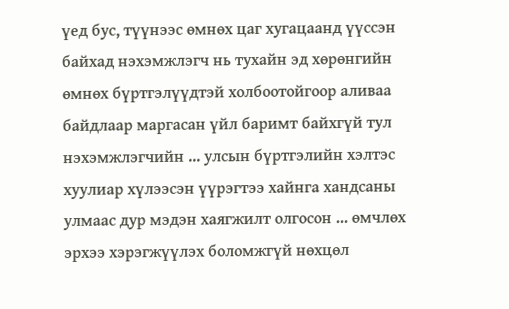үед бус, түүнээс өмнөх цаг хугацаанд үүссэн байхад нэхэмжлэгч нь тухайн эд хөрөнгийн өмнөх бүртгэлүүдтэй холбоотойгоор аливаа байдлаар маргасан үйл баримт байхгүй тул нэхэмжлэгчийн ... улсын бүртгэлийн хэлтэс хуулиар хүлээсэн үүрэгтээ хайнга хандсаны улмаас дур мэдэн хаягжилт олгосон ... өмчлөх эрхээ хэрэгжүүлэх боломжгүй нөхцөл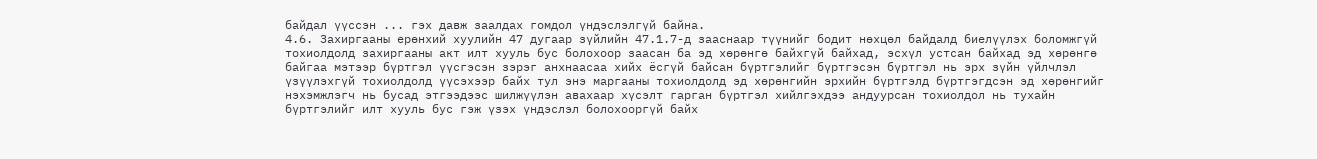байдал үүссэн ... гэх давж заалдах гомдол үндэслэлгүй байна.
4.6. Захиргааны ерөнхий хуулийн 47 дугаар зүйлийн 47.1.7-д зааснаар түүнийг бодит нөхцөл байдалд биелүүлэх боломжгүй тохиолдолд захиргааны акт илт хууль бус болохоор заасан ба эд хөрөнгө байхгүй байхад, эсхүл устсан байхад эд хөрөнгө байгаа мэтээр бүртгэл үүсгэсэн зэрэг анхнаасаа хийх ёсгүй байсан бүртгэлийг бүртгэсэн бүртгэл нь эрх зүйн үйлчлэл үзүүлэхгүй тохиолдолд үүсэхээр байх тул энэ маргааны тохиолдолд эд хөрөнгийн эрхийн бүртгэлд бүртгэгдсэн эд хөрөнгийг нэхэмжлэгч нь бусад этгээдээс шилжүүлэн авахаар хүсэлт гарган бүртгэл хийлгэхдээ андуурсан тохиолдол нь тухайн бүртгэлийг илт хууль бус гэж үзэх үндэслэл болохооргүй байх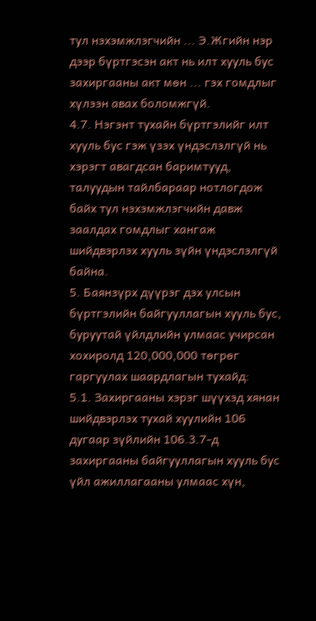тул нэхэмжлэгчийн ... Э.Жгийн нэр дээр бүртгэсэн акт нь илт хууль бус захиргааны акт мөн ... гэх гомдлыг хүлээн авах боломжгүй.
4.7. Нэгэнт тухайн бүртгэлийг илт хууль бус гэж үзэх үндэслэлгүй нь хэрэгт авагдсан баримтууд, талуудын тайлбараар нотлогдож байх тул нэхэмжлэгчийн давж заалдах гомдлыг хангаж шийдвэрлэх хууль зүйн үндэслэлгүй байна.
5. Баянзүрх дүүрэг дэх улсын бүртгэлийн байгууллагын хууль бус, буруутай үйлдлийн улмаас учирсан хохиролд 120,000,000 төгрөг гаргуулах шаардлагын тухайд:
5.1. Захиргааны хэрэг шүүхэд хянан шийдвэрлэх тухай хуулийн 106 дугаар зүйлийн 106.3.7-д захиргааны байгууллагын хууль бус үйл ажиллагааны улмаас хүн,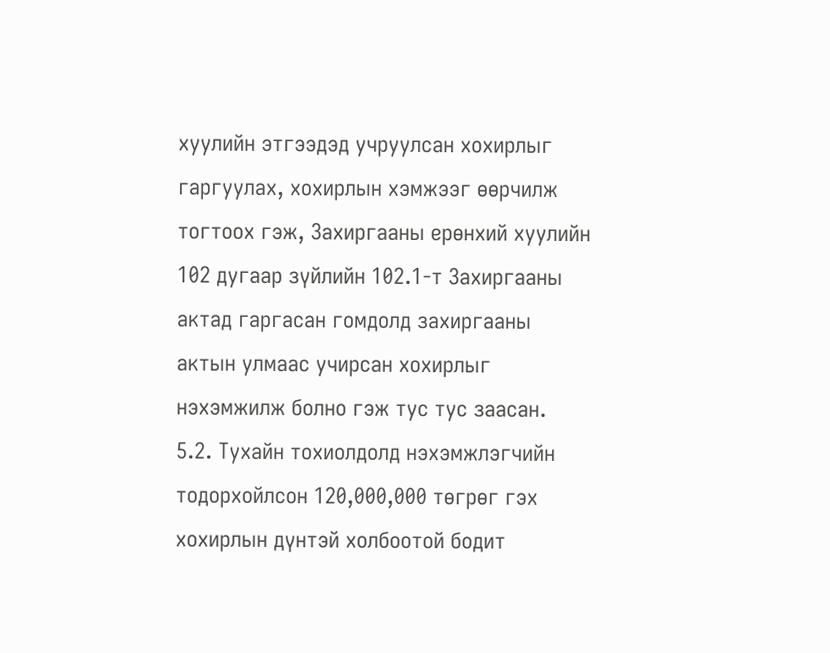хуулийн этгээдэд учруулсан хохирлыг гаргуулах, хохирлын хэмжээг өөрчилж тогтоох гэж, Захиргааны ерөнхий хуулийн 102 дугаар зүйлийн 102.1-т Захиргааны актад гаргасан гомдолд захиргааны актын улмаас учирсан хохирлыг нэхэмжилж болно гэж тус тус заасан.
5.2. Тухайн тохиолдолд нэхэмжлэгчийн тодорхойлсон 120,000,000 төгрөг гэх хохирлын дүнтэй холбоотой бодит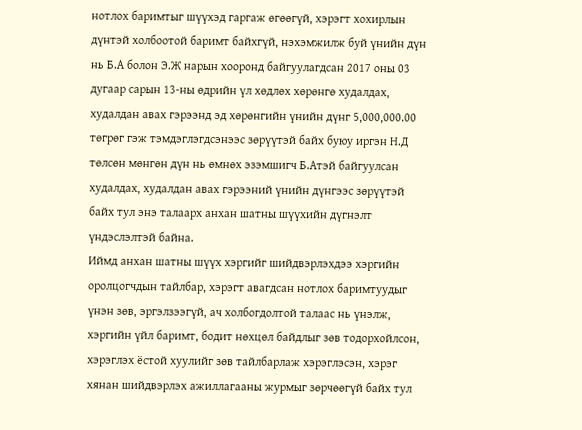нотлох баримтыг шүүхэд гаргаж өгөөгүй, хэрэгт хохирлын дүнтэй холбоотой баримт байхгүй, нэхэмжилж буй үнийн дүн нь Б.А болон Э.Ж нарын хооронд байгуулагдсан 2017 оны 03 дугаар сарын 13-ны өдрийн үл хөдлөх хөрөнгө худалдах, худалдан авах гэрээнд эд хөрөнгийн үнийн дүнг 5,000,000.00 төгрөг гэж тэмдэглэгдсэнээс зөрүүтэй байх буюу иргэн Н.Д төлсөн мөнгөн дүн нь өмнөх эзэмшигч Б.Атэй байгуулсан худалдах, худалдан авах гэрээний үнийн дүнгээс зөрүүтэй байх тул энэ талаарх анхан шатны шүүхийн дүгнэлт үндэслэлтэй байна.
Иймд анхан шатны шүүх хэргийг шийдвэрлэхдээ хэргийн оролцогчдын тайлбар, хэрэгт авагдсан нотлох баримтуудыг үнэн зөв, эргэлзээгүй, ач холбогдолтой талаас нь үнэлж, хэргийн үйл баримт, бодит нөхцөл байдлыг зөв тодорхойлсон, хэрэглэх ёстой хуулийг зөв тайлбарлаж хэрэглэсэн, хэрэг хянан шийдвэрлэх ажиллагааны журмыг зөрчөөгүй байх тул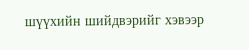шүүхийн шийдвэрийг хэвээр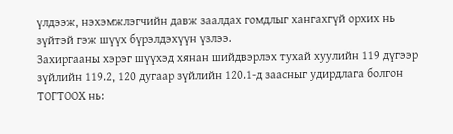үлдээж, нэхэмжлэгчийн давж заалдах гомдлыг хангахгүй орхих нь зүйтэй гэж шүүх бүрэлдэхүүн үзлээ.
Захиргааны хэрэг шүүхэд хянан шийдвэрлэх тухай хуулийн 119 дүгээр зүйлийн 119.2, 120 дугаар зүйлийн 120.1-д заасныг удирдлага болгон ТОГТООХ нь: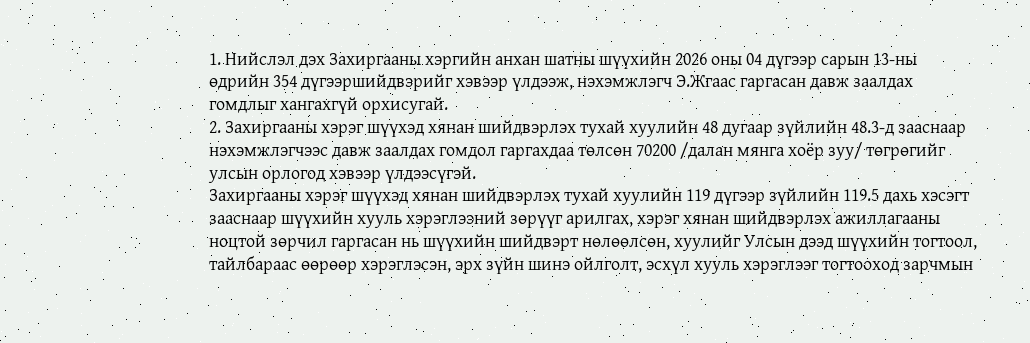1. Нийслэл дэх Захиргааны хэргийн анхан шатны шүүхийн 2026 оны 04 дүгээр сарын 13-ны өдрийн 354 дүгээршийдвэрийг хэвээр үлдээж, нэхэмжлэгч Э.Жгаас гаргасан давж заалдах гомдлыг хангахгүй орхисугай.
2. Захиргааны хэрэг шүүхэд хянан шийдвэрлэх тухай хуулийн 48 дугаар зүйлийн 48.3-д зааснаар нэхэмжлэгчээс давж заалдах гомдол гаргахдаа төлсөн 70200 /далан мянга хоёр зуу/ төгрөгийг улсын орлогод хэвээр үлдээсүгэй.
Захиргааны хэрэг шүүхэд хянан шийдвэрлэх тухай хуулийн 119 дүгээр зүйлийн 119.5 дахь хэсэгт зааснаар шүүхийн хууль хэрэглээний зөрүүг арилгах, хэрэг хянан шийдвэрлэх ажиллагааны ноцтой зөрчил гаргасан нь шүүхийн шийдвэрт нөлөөлсөн, хуулийг Улсын дээд шүүхийн тогтоол, тайлбараас өөрөөр хэрэглэсэн, эрх зүйн шинэ ойлголт, эсхүл хууль хэрэглээг тогтооход зарчмын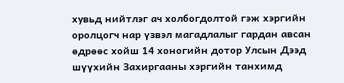хувьд нийтлэг ач холбогдолтой гэж хэргийн оролцогч нар үзвэл магадлалыг гардан авсан өдрөөс хойш 14 хоногийн дотор Улсын Дээд шүүхийн Захиргааны хэргийн танхимд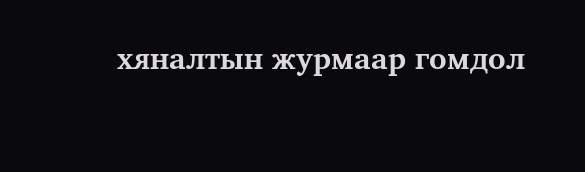хяналтын журмаар гомдол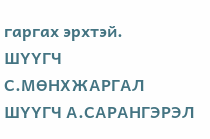гаргах эрхтэй.
ШҮҮГЧ С.МӨНХЖАРГАЛ
ШҮҮГЧ А.САРАНГЭРЭЛ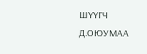ШҮҮГЧ Д.ОЮУМАА